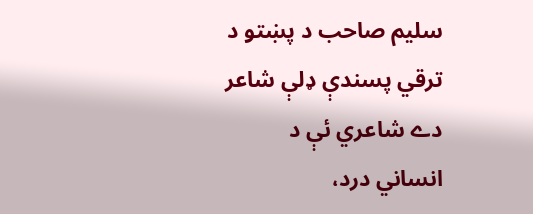سلیم صاحب د پښتو د ترقي پسندې ډلې شاعر دے شاعري ئې د انساني درد،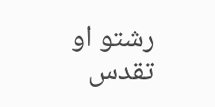رشتو او تقدس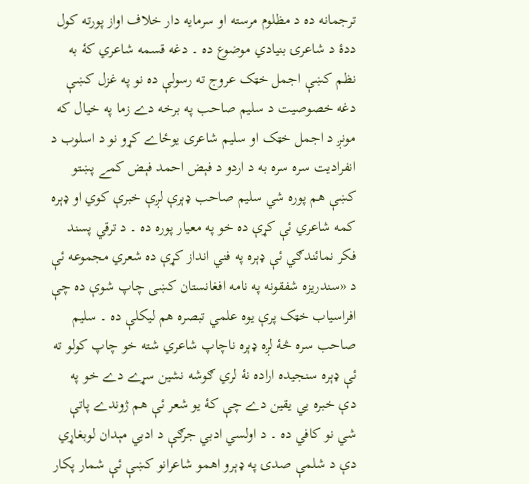ترجمانه ده د مظلوم مرسته او سرمایه دار خلاف اواز پورته کول ددۀ د شاعرۍ بنیادي موضوع ده ۔ دغه قسمه شاعري کۀ به نظم کښې اجمل خټک عروج ته رسولې ده نو په غزل کښې دغه خصوصیت د سلیم صاحب په برخه دے زما په خیال که مونږ د اجمل خټک او سلیم شاعری يوځاے کړو نو د اسلوب د انفرادیت سره سره به د اردو د فېض احمد فېض کمے پښتو کښې هم پوره شي سلیم صاحب ډېرې لږې خبرې کوي او ډېره کمه شاعري ئې کړې ده خو په معيار پوره ده ۔ د ترقي پسند فکر نمائندګي ئې ډېره په فني انداز کړې ده شعري مجموعه ئې د «سندريزه شفقونه په نامه افغانستان کښی چاپ شوې ده چې افراسياب خټک پرې يوه علمي تبصره هم لیکلې ده ۔ سلیم صاحب سره څۀ لږه ډېره ناچاپ شاعري شته خو چاپ کولو ته ئې ډېره سنجیده اراده نۀ لري ګوشه نشین سړے دے خو په دې خبره يي يقين دے چې کۀ يو شعر ئې هم ژوندے پاتې شي نو کافي ده ۔ د اولسي ادبي جرګې د ادبي مېدان لوبغاړي دې د شلمې صدۍ په ډېرو اهمو شاعرانو کښې ئې شمار پکار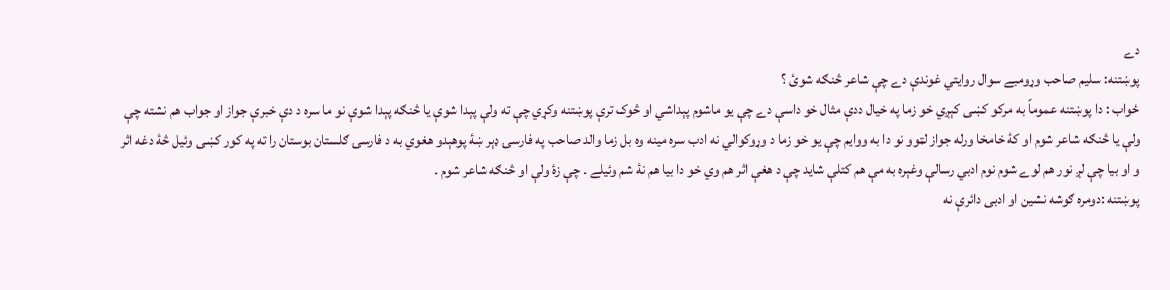دے
پوښتنه: سلیم صاحب وړومبے سوال روایتي غوندې دے چې شاعر څنګه شوئ ؟
ځواب : دا پوښتنه عموماً به مرکو کښی کېږي خو زما په خیال ددې مثال خو داسې دے چې یو ماشوم پېداشي او څوک ترې پوښتنه وکړي چې ته ولې پېدا شوې يا څنګه پېدا شوې نو ما سره د دې خبرې جواز او جواب هم نشته چې ولې يا څنګه شاعر شوم او کۀ خامخا ورله جواز لټوو نو دا به ووایم چې يو خو زما د وړوکوالي نه ادب سره مینه وه بل زما والد صاحب په فارسۍ ډېر ښۀ پوهېدو هغوي به د فارسۍ ګلستان بوستان را ته په کور کښی وئيل څۀ دغه اثر و او بيا چې لږ نور هم لوے شوم نوم ادبي رسالې وغېره به مې هم کتلې شاید چې د هغې اثر هم وي خو دا بیا هم نۀ شم وئيلے ۔ چې زۀ ولې او څنګه شاعر شوم ۔
پوښتنه :دومره ګوشه نشين او ادبی دائرې نه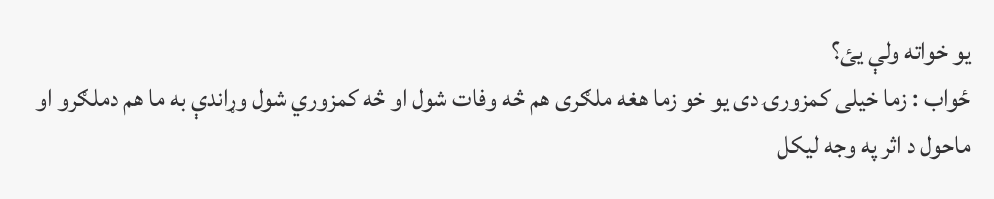يو خواته ولې يئ؟
ځواب : زما خیلی کمزورۍ دی يو خو زما هغه ملګری هم څه وفات شول او څه کمزوري شول وړاندې به ما هم دملګرو او ماحول د اثر په وجه لیکل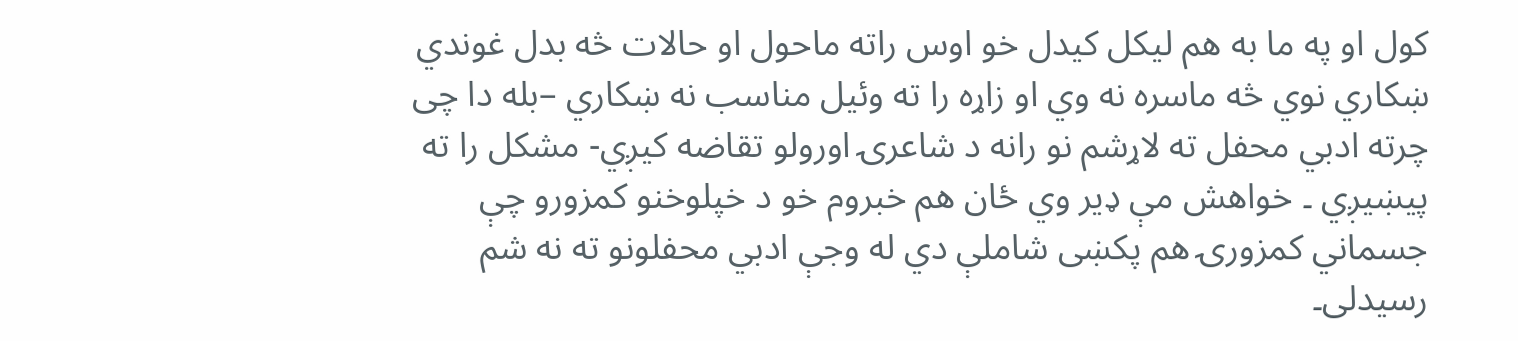کول او په ما به هم لیکل کیدل خو اوس راته ماحول او حالات څه بدل غوندي ښکاري نوي څه ماسره نه وي او زاړه را ته وئیل مناسب نه ښکاري –بله دا چی چرته ادبي محفل ته لاړشم نو رانه د شاعرۍ اورولو تقاضه کيږي- مشکل را ته پيښيږي ۔ خواهش مې ډیر وي ځان هم خبروم خو د خپلوخنو کمزورو چې جسماني کمزورۍ هم پکښی شاملې دي له وجې ادبي محفلونو ته نه شم رسیدلی۔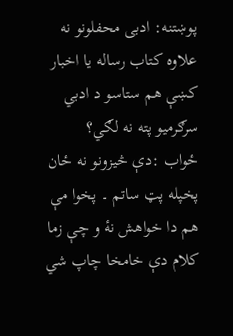پوښتنه: ادبی محفلونو نه علاوه کتاب رساله یا اخبار کښې هم ستاسو د ادبي سرګرميو پته نه لګي؟
ځواب :دې څيزونو نه ځان پخپله پټ ساتم ۔ پخوا مې هم دا خواهش نۀ و چې زما کلام دې خامخا چاپ شي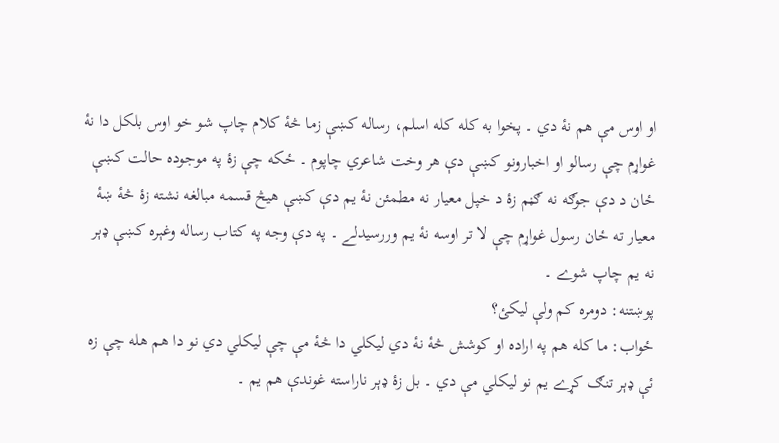او اوس مې هم نۀ دي ۔ پخوا به کله کله اسلم، رساله کښې زما څۀ کلام چاپ شو خو اوس بلکل دا نۀ غواړم چې رسالو او اخبارونو کښې دې هر وخت شاعري چاپوم ۔ ځکه چې زۀ په موجوده حالت کښې ځان د دې جوګه نه ګڼم زۀ د خپل معيار نه مطمئن نۀ يم دې کښې هیڅ قسمه مبالغه نشته زۀ څۀ ښۀ معيار ته ځان رسول غواړم چې لا تر اوسه نۀ يم وررسیدلے ۔ په دې وجه په کتاب رساله وغېره کښې ډېر نه یم چاپ شوے ۔
پوښتنه: دومره کم ولې لیکئ؟
ځواب: ما کله هم په اراده او کوشش څۀ نۀ دي لیکلي دا څۀ مې چې لیکلي دي نو دا هم هله چې زه ئې ډېر تنګ کړے يم نو لیکلي مې دي ۔ بل زۀ ډېر ناراسته غوندې هم يم ۔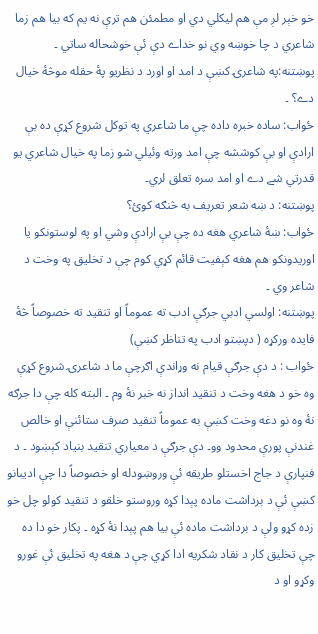خو خېر لږ مې هم لیکلي دي او مطمئن هم ترې نه يم که بیا هم زما شاعري د چا خوښه وي نو خداے دې ئې خوشحاله ساتي ۔
پوښتنه:په شاعرۍ کښې د امد او اورد د نظریو پۀ حقله موڅۀ خیال دے؟ ۔
ځواب: ساده خبره داده چې ما شاعري په توکل شروع کړې ده بې ارادې او بې کوششه چې امد ورته وئيلي شو زما په خیال شاعري يو قدرتي شے دے او امد سره تعلق لري۔
پوښتنه: د ښه شعر تعریف به څنګه کوئ؟
ځواب: ښۀ شاعري هغه ده چې بې ارادې وشي او په لوستونکو يا اوریدونکو هم هغه کېفیت قائم کړي کوم چې د تخلیق په وخت د شاعر وي ۔
پوښتنه: اولسي ادبي جرګې ادب ته عموماً او تنقید ته خصوصاً څۀ فايده ورکړه ( دپښتو ادب په تناظر کښې)
ځواب : د دې جرګې قیام نه وړاندې اګرچې ما د شاعرۍ شروع کړې وه خو د هغه وخت د تنقید انداز نه خبر نۀ وم ۔ البته کله چې دا جرګه نۀ وه نو دغه وخت کښې به عموماً تنقید صرف ستائنې او خالص غندنې پورې محدود وو۔ دې جرګې د معیاري تنقید بنیاد کېښود ۔ د فنپارې د جاج اخستلو طريقه ئې وروښودله او خصوصاً دا چې اديبانو کښې ئې د برداشت ماده پېدا کړه وروستو خلقو د تنقید کولو چل خو زده کړو ولې د برداشت ماده ئې بيا هم پېدا نۀ کړه ۔ پکار خو دا ده چې تخلیق کار د نقاد شکريه ادا کړي چې د هغه په تخليق ئې غورو وکړو او د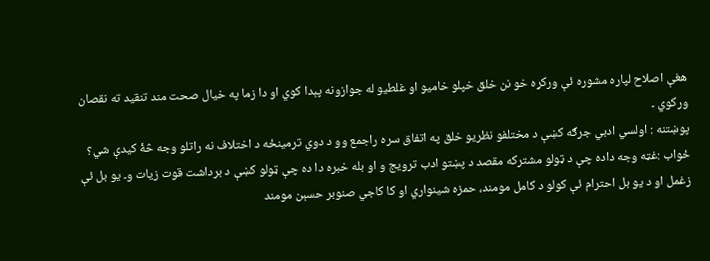هغې اصلاح لپاره مشوره ئې ورکړه خو نن خلق خپلو خاميو او غلطیو له جوازونه پېدا کوي او دا زما په خیال صحت مند تنقید ته نقصان ورکوي ۔
پوښتنه : اولسي ادبي جرګه کښې د مختلفو نظريو خلق په اتفاق سره راجمع وو د دوي ترمینځه د اختلاف نه راتلو وجه څۀ کیدې شي؟
ځواب :غټه وجه داده چې د ټولو مشترکه مقصد د پښتو ادب ترویج و او بله خبره دا ده چې ټولو کښې د برداشت قوت زيات و۔ يو بل ئې زغمل او د يو بل احترام ئې کولو د کامل مومند، حمزه شینواري او کا کاجي صنوبر حسېن مومند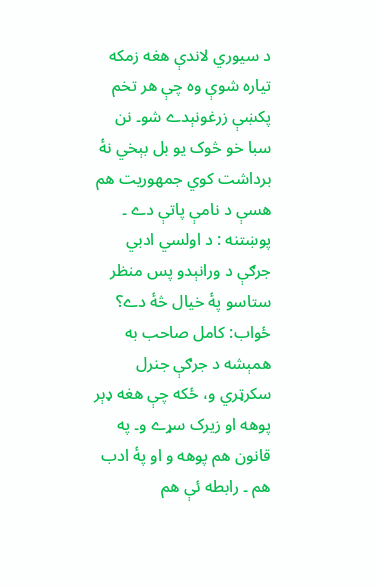د سیوري لاندې هغه زمکه تیاره شوې وه چې هر تخم پکښې زرغونېدے شو۔ نن سبا خو څوک یو بل بېخي نۀ برداشت کوي جمهوریت هم هسې د نامې پاتې دے ۔
پوښتنه : د اولسي ادبي جرګې د ورانېدو پس منظر ستاسو پۀ خیال څۀ دے؟
ځواب: کامل صاحب به همېشه د جرګې جنرل سکرټري و، ځکه چې هغه ډېر پوهه او زیرک سړے و۔ په قانون هم پوهه و او پۀ ادب هم ۔ رابطه ئې هم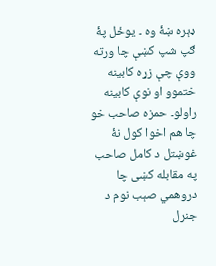ډېره ښۀ وه ۔ يوځل پۀ ګپ شپ کښې چا ورته ووې چې زړه کابینه ختموو او نوې کابینه راولو۔ حمزه صاحب خو چا هم اخوا کول نۀ غوښتل د کامل صاحب په مقابله کښی چا دروهمي صېب نوم د جنرل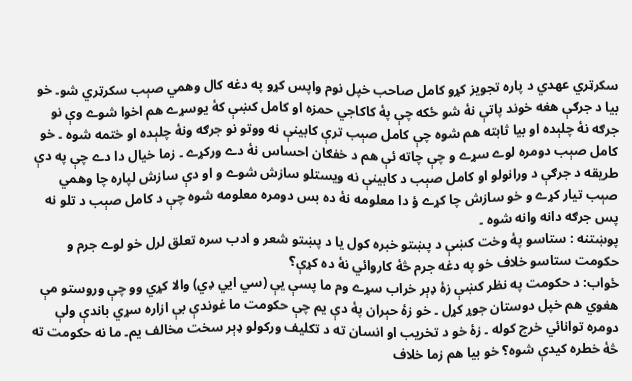سکرټري عهدي د پاره تجویز کړو کامل صاحب خپل نوم واپس کړو په دغه کال وهمي صېب سکرټري شو۔ خو بيا د جرګې هغه خوند پاتې نۀ شو ځکه چې پۀ کاکاجي حمزه او کامل کښې کۀ یوسړے هم اخوا شوے وې نو جرګه نۀ چلېده او بیا ثابته هم شوه چې کامل صېب ترې کابينې نه ووتو نو جرګه ونۀ چلېده او ختمه شوه ۔ خو کامل صېب دومره لوے سړے و چې چاته ئې هم د خفګان احساس نۀ دے ورکړے ۔ زما خیال دا دے چې په دې طریقه د جرګې د ورانولو او کامل صېب د کابینې نه ویستلو سازش شوے و او دې سازش لپاره چا وهمي صېب تیار کړے و خو سازش چا کړے ؤ دا معلومه نۀ ده بس دومره معلومه شوه چې د کامل صېب د تلو نه پس جرګه دانه وانه شوه ۔
پوښتنه : ستاسو پۀ وخت کښې د پښتو خبره کول یا د پښتو شعر و ادب سره تعلق لرل خو لوے جرم و حکومت ستاسو خلاف خو په دغه جرم څۀ کاروائي نۀ ده کړې؟
ځواب: د حکومت په نظر کښې زۀ ډېر خراب سړے وم ما پسې يې (سي ايي ډي) والا کړي وو چې وروستو مې هغوي هم خپل دوستان جوړ کړل ۔ خو زۀ حېران پۀ دې یم چې حکومت ما غوندې بې ازاره سړي باندې ولې دومره توانائي خرچ کوله ۔ زۀ خو د تخریب او انسان ته د تکلیف ورکولو ډېر سخت مخالف يم۔ ما نه حکومت ته څۀ خطره کیدې شوه؟ خو بیا هم زما خلاف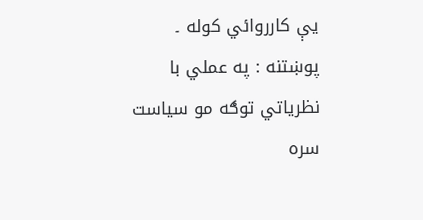يې کارروائي كوله ۔
پوښتنه : په عملي با نظریاتي توګه مو سیاست سره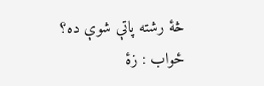څۀ رشته پاتې شوې ده؟
ځواب : زۀ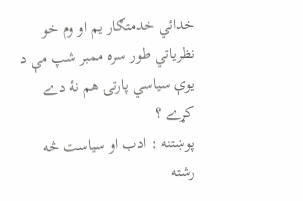خدائي خدمتګار یم او وم خو نظریاتي طور سره ممبر شپ مې د یوې سیاسي پارتۍ هم نۀ دے کړے ؟
پوښتنه : ادب او سیاست څه رشته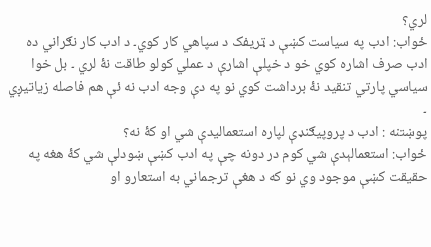لري؟
ځواب: ادب په سیاست کښې د ټریفک د سپاهي کار کوي۔ د ادب کار نګراني ده ادب صرف اشاره کوي خو د خپلې اشارې د عملي کولو طاقت نۀ لري ۔ بل خوا سیاسي پارتي تنقید نۀ برداشت کوي نو په دې وجه ادب نه ئې هم فاصله زیاتیږي ۔
پوښتنه : ادب د پروپیګنډې لپاره استعمالیدې شي او کۀ نه؟
ځواب: استعمالېدې شي کوم در دونه چې په ادب کښې ښودلې شي کۀ هغه په حقیقت کښې موجود وي نو که د هغې ترجماني به استعارو او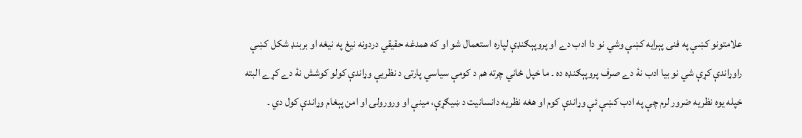علامتونو کښې په فنی پېرایه کښې وشي نو دا ادب دے او پروپېګنډې لپاره استعمال شو او که همدغه حقیقي دردونه نیغ په نیغه او بربنډ شکل کښې راوړاندې کړې شي نو بیا ادب نۀ دے صرف پروپېګنډه ده ۔ ما خپل ځاني چرته هم د کومې سیاسي پارتۍ د نظريې وړاندې کولو کوشش نۀ دے کړے البته خپله يوه نظریه ضرور لرم چې په ادب کښې ئې وړاندې کوم او هغه نظريه دانسانیت د ښیګړې، مینې او ورورولۍ او امن پېغام وړاندې کول دي ۔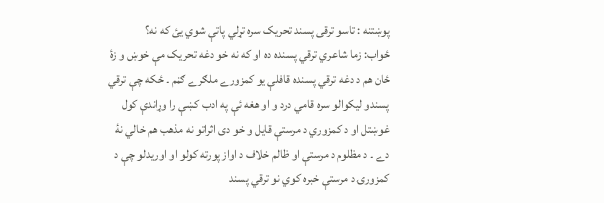پوښتنه : تاسو ترقی پسند تحریک سره تړلي پاتې شوي يئ که نه؟
ځواب: زما شاعري ترقي پسنده ده او که نه خو دغه تحریک مې خوښ و زۀ ځان هم د دغه ترقي پسنده قافلې یو کمزورے ملګرے ګڼم ۔ ځکه چې ترقي پسندو لیکوالو سره قامي درد و او هغه ئې په ادب کښې را وړاندې کول غوښتل او د کمزوري د مرستې قايل و خو دی اثراتو نه مذهب هم خالي نۀ دے ۔ د مظلوم د مرستې او ظالم خلاف د اواز پورته کولو او اوریدلو چې د کمزورۍ د مرستې خبره کوي نو ترقي پسند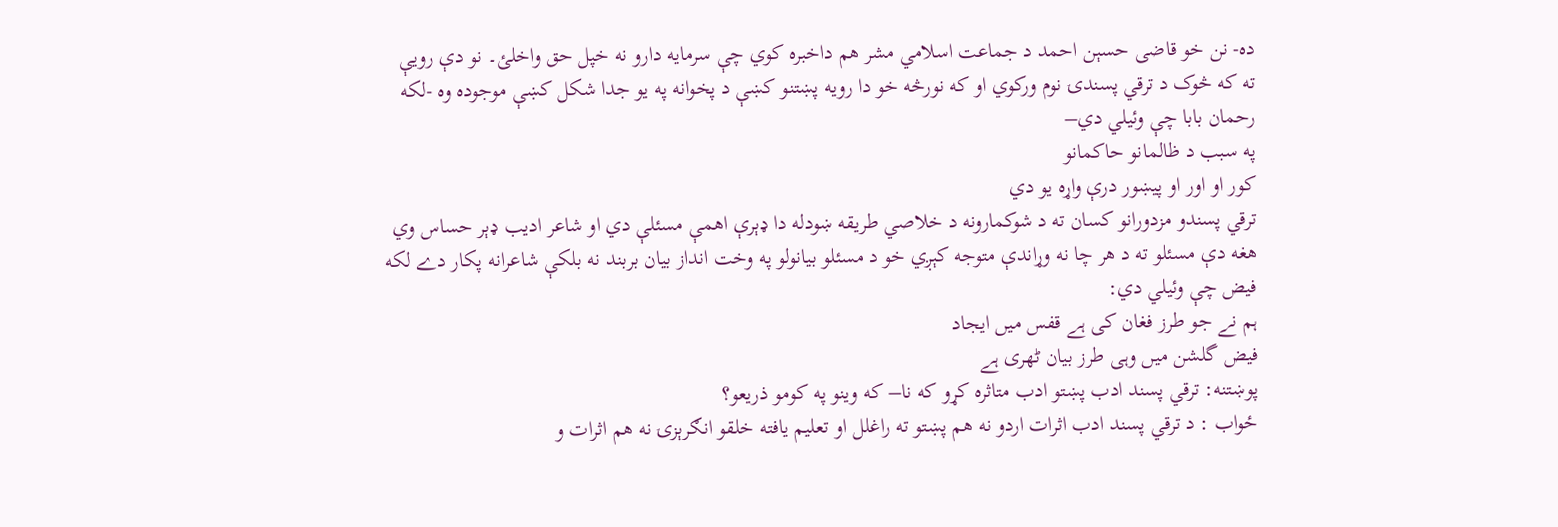ده- نن خو قاضی حسېن احمد د جماعت اسلامي مشر هم داخبره کوي چې سرمایه دارو نه خپل حق واخلئ۔ نو دې رویې ته که څوک د ترقي پسندۍ نوم ورکوي او که نورڅه خو دا رویه پښتنو کښې د پخوانه په يو جدا شكل كښې موجوده وه -لكه رحمان بابا چې وئیلي دي–
په سبب د ظالمانو حاکمانو
کور او اور او پيښور درې واړه يو دي
ترقي پسندو مزدورانو کسان ته د شوکمارونه د خلاصي طریقه ښودله دا ډېرې اهمې مسئلې دي او شاعر ادیب ډېر حساس وي هغه دې مسئلو ته د هر چا نه وړاندې متوجه کېږي خو د مسئلو بیانولو په وخت انداز بیان بربند نه بلکې شاعرانه پکار دے لکه فیض چې وئيلي دي:
ہم نے جو طرز فغان کی ہے قفس میں ایجاد
فیض گلشن میں وہی طرز بیان ٹھری ہے
پوښتنه: ترقي پسند ادب پښتو ادب متاثره کړو که نا– که وينو په کومو ذريعو؟
ځواب : د ترقي پسند ادب اثرات اردو نه هم پښتو ته راغلل او تعلیم یافته خلقو انګرېزۍ نه هم اثرات و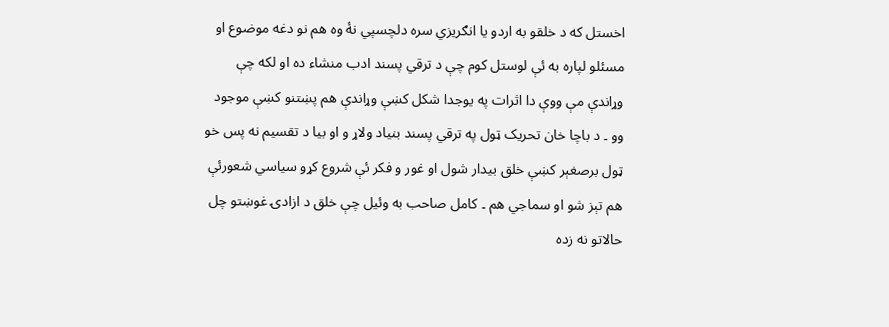اخستل که د خلقو به اردو یا انګریزي سره دلچسپي نۀ وه هم نو دغه موضوع او مسئلو لپاره به ئې لوستل کوم چې د ترقي پسند ادب منشاء ده او لکه چې وړاندې مې ووې دا اثرات په يوجدا شکل کښې وړاندې هم پښتنو کښې موجود وو ۔ د باچا خان تحریک ټول په ترقي پسند بنیاد ولاړ و او بیا د تقسیم نه پس خو ټول برصغېر کښې خلق بیدار شول او غور و فکر ئې شروع کړو سیاسي شعورئې هم تېز شو او سماجي هم ۔ کامل صاحب به وئیل چې خلق د ازادۍ غوښتو چل حالاتو نه زده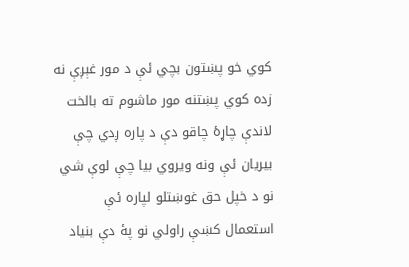کوي خو پښتون بچي ئې د مور غېږې نه زده کوي پښتنه مور ماشوم ته بالخت لاندې چاړۀ چاقو دې د پاره ږدي چې بیریان ئې ونه ویروي بیا چې لوې شي نو د خپل حق غوښتلو لپاره ئې استعمال کښې راولي نو پۀ دې بنیاد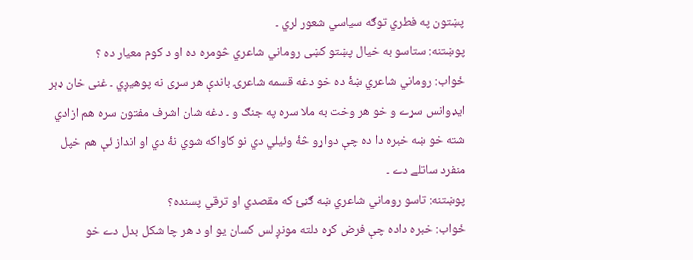پښتون په فطري توګه سیاسي شعور لري ۔
پوښتنه: ستاسو به خیال پښتو کښی روماني شاعري څومره ده او د کوم معيار ده ؟
ځواب: روماني شاعري ښۀ ده خو دغه قسمه شاعرۍ باندې هر سړی نه پوهیږي ۔ غنی خان ډېر ايډوانس سړے و خو هر وخت به ملا سره په جنګ و ۔ دغه شان اشرف مفتون سره هم ازادي شته خو ښه خبره دا ده چې دواړو څۀ وئیلي دي نو کاواکه شوي نۀ دي او انداز ئې هم خپل منفرد ساتلے دے ۔
پوښتنه: تاسو روماني شاعري ښه ګڼئ که مقصدي او ترقي پسنده؟
ځواب: خبره داده چې فرض کړه دلته مونږ لس کسان یو او د هر چا شکل بدل دے خو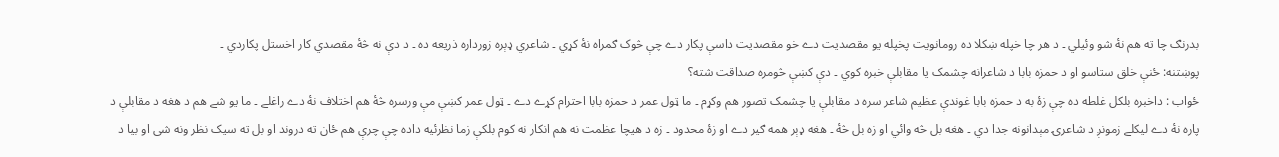بدرنګ چا ته هم نۀ شو وئیلي ۔ د هر چا خپله ښکلا ده رومانویت پخپله يو مقصدیت دے خو مقصدیت داسې پکار دے چې څوک ګمراه نۀ کړي ۔ شاعري ډېره زورداره ذریعه ده ۔ د دې نه څۀ مقصدي کار اخستل پکاردي ۔
پوښتنه: ځنې خلق ستاسو او د حمزه بابا د شاعرانه چشمک یا مقابلې خبره کوي ۔ دې کښې څومره صداقت شته؟
ځواب : داخبره بلکل غلطه ده چې زۀ به د حمزه بابا غوندې عظیم شاعر سره د مقابلې یا چشمک تصور هم وکړم ۔ ما ټول عمر د حمزه بابا احترام کړے دے ۔ ټول عمر کښې مې ورسره څۀ هم اختلاف نۀ دے راغلے ۔ ما یو شے هم د هغه د مقابلې د پاره نۀ دے لیکلے زمونږ د شاعرۍ مېدانونه جدا دي ۔ هغه بل څه وائي او زه بل څۀ ۔ هغه ډېر همه ګیر دے او زۀ محدود ۔ زه د هیچا عظمت نه هم انكار نه کوم بلکې زما نظرئیه داده چې چرې هم ځان ته دروند او بل ته سیک نظر ونه شی او بیا د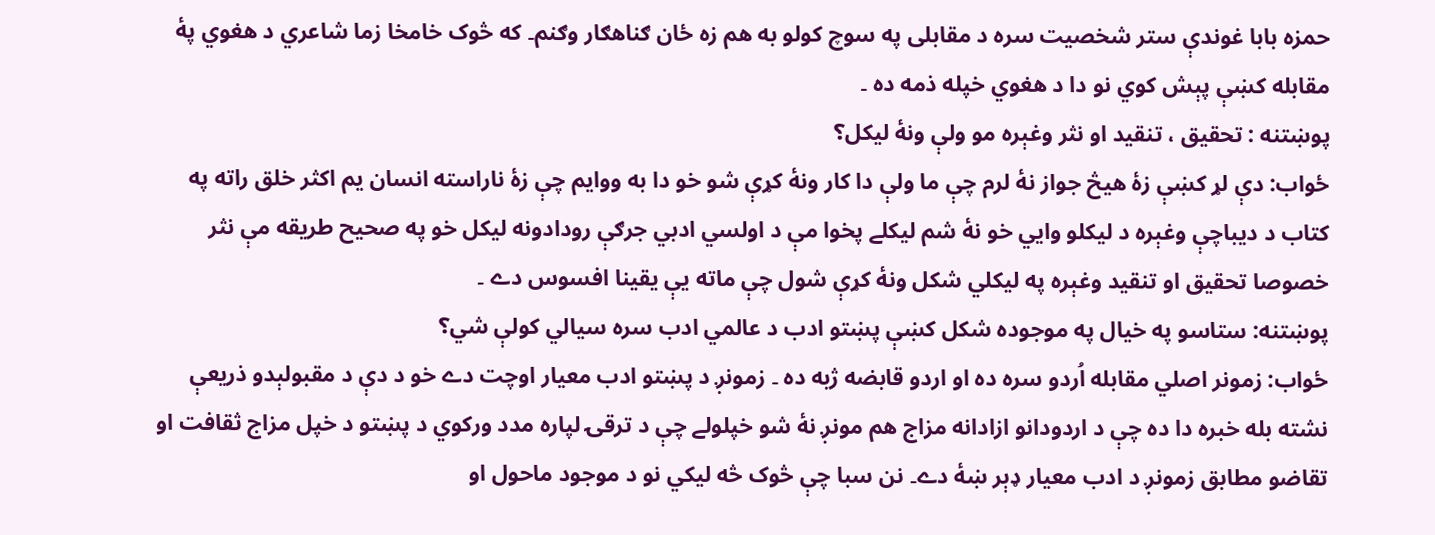حمزه بابا غوندې ستر شخصیت سره د مقابلی په سوچ کولو به هم زه ځان ګناهګار وګنم۔ که څوک خامخا زما شاعري د هغوي پۀ مقابله کښې پېش کوي نو دا د هغوي خپله ذمه ده ۔
پوښتنه : تحقیق ، تنقید او نثر وغېره مو ولې ونۀ ليكل؟
ځواب: دې لړ کښې زۀ هیڅ جواز نۀ لرم چې ما ولې دا کار ونۀ کړې شو خو دا به ووایم چې زۀ ناراسته انسان يم اکثر خلق راته په کتاب د دیباچې وغېره د لیکلو وايي خو نۀ شم لیکلے پخوا مې د اولسي ادبي جرګې رودادونه لیکل خو په صحیح طریقه مې نثر خصوصا تحقیق او تنقید وغېره په لیکلي شکل ونۀ کړې شول چې ماته يې يقينا افسوس دے ۔
پوښتنه: ستاسو په خیال په موجوده شکل کښې پښتو ادب د عالمي ادب سره سیالي کولې شي؟
ځواب: زمونر اصلي مقابله اُردو سره ده او اردو قابضه ژبه ده ۔ زمونږ د پښتو ادب معیار اوچت دے خو د دې د مقبولېدو ذريعې نشته بله خبره دا ده چې د اردودانو ازادانه مزاج هم مونږ نۀ شو خپلولے چې د ترقۍ لپاره مدد ورکوي د پښتو د خپل مزاج ثقافت او تقاضو مطابق زمونږ د ادب معیار ډېر ښۀ دے۔ نن سبا چې څوک څه لیکي نو د موجود ماحول او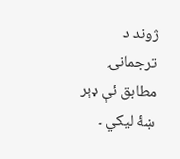ژوند د ترجمانۍ مطابق ئې ډېر ښۀ لیکي ۔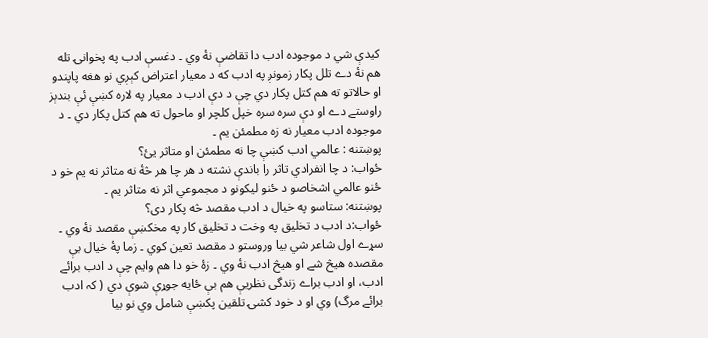کیدې شي د موجوده ادب دا تقاضې نۀ وي ۔ دغسې ادب په پخوانۍ تله هم نۀ دے تلل پکار زمونږ په ادب که د معیار اعتراض کېږي نو هغه پاپندو او حالاتو ته هم کتل پکار دي چې د دې ادب د معیار په لاره کښې ئې بندېز راوستے دے او دې سره سره خپل کلچر او ماحول ته هم کتل پکار دي ۔ د موجوده ادب معیار نه زه مطمئن يم ۔
پوښتنه : عالمي ادب کښې چا نه مطمئن او متاثر يئ؟
ځواب: د چا انفرادي تاثر را باندې نشته د هر چا هر څۀ نه متاثر نه یم خو د ځنو عالمي اشخاصو د ځنو لیکونو د مجموعي اثر نه متاثر یم ۔
پوښتنه: ستاسو په خیال د ادب مقصد څه پکار دی؟
ځواب:د ادب د تخلیق په وخت د تخلیق کار په مخکښې مقصد نۀ وي ۔ سړے اول شاعر شي بیا وروستو د مقصد تعین کوي ۔ زما پۀ خیال بې مقصده هيڅ شے او هیڅ ادب نۀ وي ۔ زۀ خو دا هم وايم چې د ادب برائے ادب، او ادب براے زندگی نظريې هم بې ځايه جوړې شوې دي ( کہ ادب برائے مرگ) وي او د خود کشۍ تلقین پکښې شامل وي نو بیا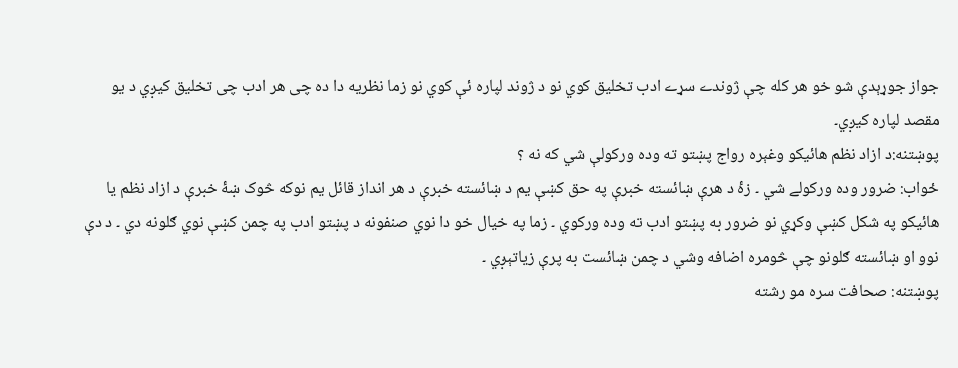جواز جوړېدې شو خو هر کله چې ژوندے سړے ادب تخلیق کوي نو د ژوند لپاره ئې کوي نو زما نظریه دا ده چی هر ادب چی تخلیق کیږي د یو مقصد لپاره کیږي۔
پوښتنه:د ازاد نظم هائیکو وغېره رواج پښتو ته وده ورکولې شي که نه ؟
ځواب: ضرور وده ورکولے شي ۔ زۀ د هرې ښائسته خبرې په حق کښې یم د ښائسته خبرې د هر انداز قائل یم نوکه څوک ښۀ خبرې د ازاد نظم یا هائیکو په شکل کښې وکړي نو ضرور به پښتو ادب ته وده ورکوي ۔ زما په خیال خو دا نوي صنفونه د پښتو ادب په چمن کښې نوي ګلونه دي ۔ د دې نوو او ښائسته ګلونو چې څومره اضافه وشي د چمن ښائست به پرې زیاتېږي ۔
پوښتنه: صحافت سره مو رشته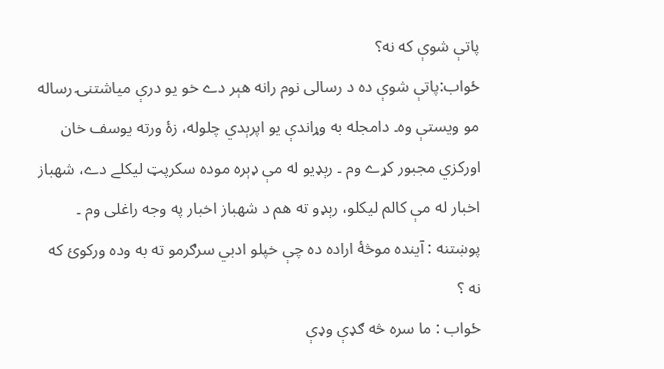پاتې شوې که نه؟
ځواب:پاتې شوې ده د رسالی نوم رانه هېر دے خو يو درې مياشتنۍ رساله مو ويستې وه۔ دامجله به وړاندې يو اپرېدي چلوله، زۀ ورته یوسف خان اورکزي مجبور کړے وم ۔ رېډيو له مې ډېره موده سکرپټ لیکلے دے، شهباز اخبار له مې کالم لیکلو، رېډو ته هم د شهباز اخبار په وجه راغلی وم ۔
پوښتنه : آينده موڅۀ اراده ده چې خپلو ادبي سرګرمو ته به وده ورکوئ که نه ؟
ځواب : ما سره څه ګډې وډې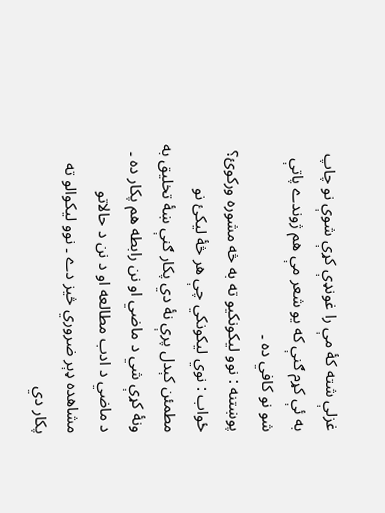غزلې شته کۀ مې را غونډې کړې شوې نو چاپ به ئې کړم ګنې که يو شعر مې هم ژوندے پاتې شو نو کافي ده ۔
پوښتنه : نوو لیکونکيو ته به څه مشوره ورکوئ؟
ځواب : نوي لیکونکي چې هر څۀ لیکئ نو مطمئن کېدل پرې نۀ دي پکار ګنې ښۀ تخلیق به ونۀ کړې شي د ماضي او نن رابطه هم پکار ده ۔ د ماضي د ادب مطالعه او د نن د حالاتو مشاهده ډېر ضروري څيز دے ۔ نوو لیکوالو ته پکار دي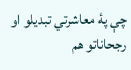چې پۀ معاشرتي تبدیلو او رجحاناتو هم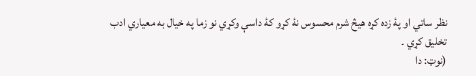نظر ساتي او پۀ زده کړه هیڅ شرم محسوس نۀ کړو کۀ داسې وکړي نو زما په خیال به معیاري ادب تخلیق کړي ۔
(نوټ: دا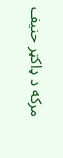مرکه د ډاکټر حنيف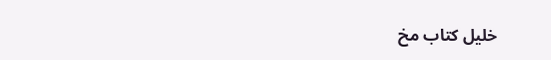خليل کتاب مخ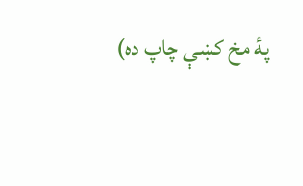پۀ مخ کښې چاپ ده)